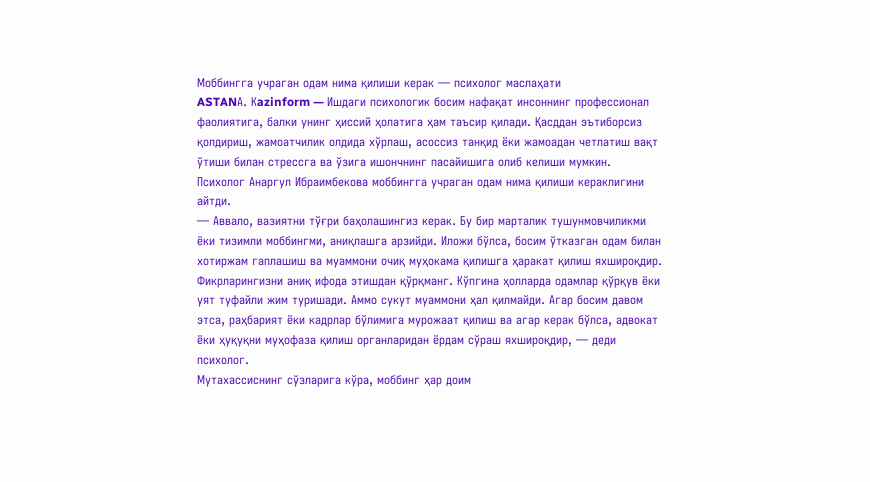Моббингга учраган одам нима қилиши керак — психолог маслаҳати
ASTANА. Кazinform — Ишдаги психологик босим нафақат инсоннинг профессионал фаолиятига, балки унинг ҳиссий ҳолатига ҳам таъсир қилади. Қасддан эътиборсиз қолдириш, жамоатчилик олдида хўрлаш, асоссиз танқид ёки жамоадан четлатиш вақт ўтиши билан стрессга ва ўзига ишончнинг пасайишига олиб келиши мумкин.
Психолог Анаргул Ибраимбекова моббингга учраган одам нима қилиши кераклигини айтди.
— Аввало, вазиятни тўғри баҳолашингиз керак. Бу бир марталик тушунмовчиликми ёки тизимли моббингми, аниқлашга арзийди. Иложи бўлса, босим ўтказган одам билан хотиржам гаплашиш ва муаммони очиқ муҳокама қилишга ҳаракат қилиш яхшироқдир. Фикрларингизни аниқ ифода этишдан қўрқманг. Кўпгина ҳолларда одамлар қўрқув ёки уят туфайли жим туришади. Аммо сукут муаммони ҳал қилмайди. Агар босим давом этса, раҳбарият ёки кадрлар бўлимига мурожаат қилиш ва агар керак бўлса, адвокат ёки ҳуқуқни муҳофаза қилиш органларидан ёрдам сўраш яхшироқдир, — деди психолог.
Мутахассиснинг сўзларига кўра, моббинг ҳар доим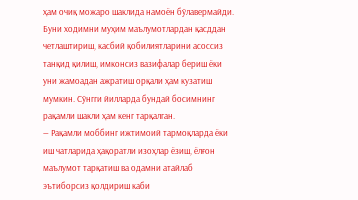ҳам очиқ можаро шаклида намоён бўлавермайди. Буни ходимни муҳим маълумотлардан қасддан четлаштириш, касбий қобилиятларини асоссиз танқид қилиш, имконсиз вазифалар бериш ёки уни жамоадан ажратиш орқали ҳам кузатиш мумкин. Сўнгги йилларда бундай босимнинг рақамли шакли ҳам кенг тарқалган.
— Рақамли моббинг ижтимоий тармоқларда ёки иш чатларида ҳақоратли изоҳлар ёзиш, ёлғон маълумот тарқатиш ва одамни атайлаб эътиборсиз қолдириш каби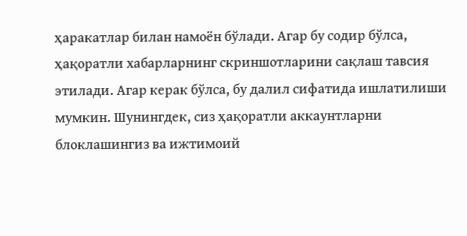ҳаракатлар билан намоён бўлади. Агар бу содир бўлса, ҳақоратли хабарларнинг скриншотларини сақлаш тавсия этилади. Агар керак бўлса, бу далил сифатида ишлатилиши мумкин. Шунингдек, сиз ҳақоратли аккаунтларни блоклашингиз ва ижтимоий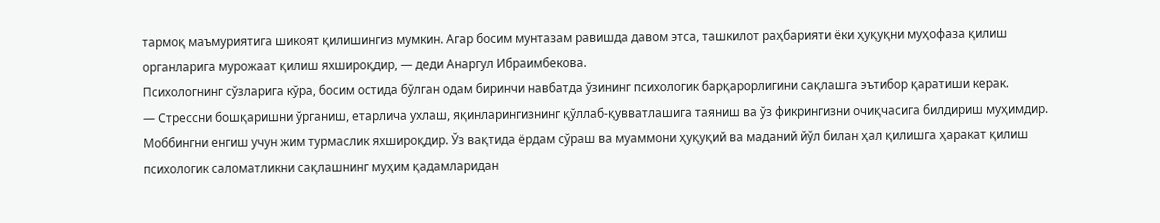тармоқ маъмуриятига шикоят қилишингиз мумкин. Агар босим мунтазам равишда давом этса, ташкилот раҳбарияти ёки ҳуқуқни муҳофаза қилиш органларига мурожаат қилиш яхшироқдир, — деди Анаргул Ибраимбекова.
Психологнинг сўзларига кўра, босим остида бўлган одам биринчи навбатда ўзининг психологик барқарорлигини сақлашга эътибор қаратиши керак.
— Стрессни бошқаришни ўрганиш, етарлича ухлаш, яқинларингизнинг қўллаб-қувватлашига таяниш ва ўз фикрингизни очиқчасига билдириш муҳимдир. Моббингни енгиш учун жим турмаслик яхшироқдир. Ўз вақтида ёрдам сўраш ва муаммони ҳуқуқий ва маданий йўл билан ҳал қилишга ҳаракат қилиш психологик саломатликни сақлашнинг муҳим қадамларидан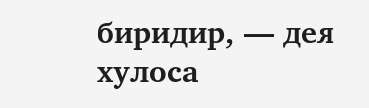биридир, — дея хулоса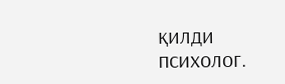қилди психолог.